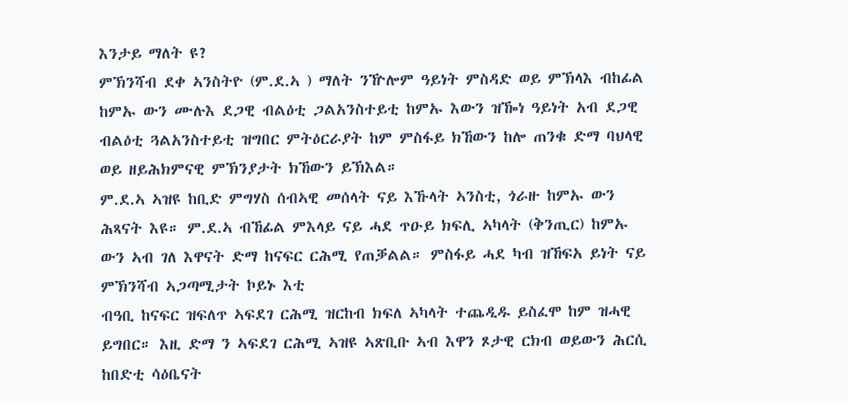እንታይ ማለት ዩ?
ምኽንሻብ ደቀ ኣንስትዮ (ም.ደ.ኣ ) ማለት ንዅሎም ዓይነት ምስዳድ ወይ ምኽላእ ብከፊል ከምኡ ውን ሙሉእ ደጋዊ ብልዕቲ ጋልአንስተይቲ ከምኡ እውን ዝዀነ ዓይነት አብ ደጋዊ ብልዕቲ ጓልአንስተይቲ ዝግበር ምትዕርራያት ከም ምስፋይ ክኸውን ከሎ ጠንቁ ድማ ባህላዊ ወይ ዘይሕክምናዊ ምኽንያታት ክኸውን ይኽእል።
ም.ደ.ኣ ኣዝዩ ከቢድ ምግሃስ ሰብኣዊ መሰላት ናይ እኹላት ኣንስቲ, ጎራዙ ከምኡ ውን ሕጻናት እዩ። ም.ደ.ኣ ብኸፊል ምእላይ ናይ ሓደ ጥዑይ ክፍሊ ኣካላት (ቅንጢር) ከምኡ ውን ኣብ ገለ እዋናት ድማ ከናፍር ርሕሚ የጠቓልል። ምስፋይ ሓደ ካብ ዝኸፍአ ይነት ናይ ምኽንሻብ ኣጋጣሚታት ኮይኑ እቲ
ብዓቢ ከናፍር ዝፍለጥ ኣፍደገ ርሕሚ ዝርከብ ክፍለ ኣካላት ተጨዲዱ ይስፈሞ ከም ዝሓዊ ይግበር። እዚ ድማ ን ኣፍደገ ርሕሚ ኣዝዩ ኣጽቢቡ ኣብ እዋን ጾታዊ ርክብ ወይውን ሕርሲ ከበድቲ ሳዕቤናት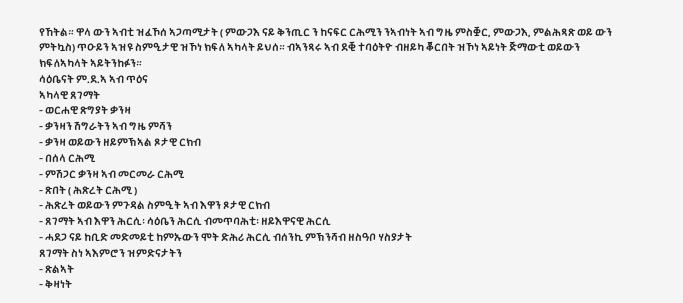የኸትል። ዋላ ውን ኣብቲ ዝፈኾሰ ኣጋጣሚታት ( ምውጋእ ናይ ቅንጢር ን ከናፍር ርሕሚን ንኣብነት ኣብ ግዜ ምስቛር, ምውጋእ, ምልሕጻጽ ወይ ውን ምትኳስ) ጥዑይን ኣዝዩ ስምዒታዊ ዝኾነ ክፍለ ኣካላት ይህሰ። ብኣንጻሩ ኣብ ደቒ ተባዕትዮ ብዘይካ ቖርበት ዝኾነ ኣይነት ጅማውቲ ወይውን ክፍለኣካላት ኣይትንከፉን።
ሳዕቤናት ም.ደ.ኣ ኣብ ጥዕና
ኣካላዊ ጸገማት
- ወርሐዊ ጽግያት ቃንዛ
- ቃንዛን ሽግራትን ኣብ ግዜ ምሻን
- ቃንዛ ወይውን ዘይምኽኣል ጾታዊ ርክብ
- በሰላ ርሕሚ
- ምሽጋር ቃንዛ ኣብ መርመራ ርሕሚ
- ጽበት ( ሕጽረት ርሕሚ )
- ሕጽረት ወይውን ምጉዳል ስምዒት ኣብ እዋን ጾታዊ ርክብ
- ጸገማት ኣብ እዋን ሕርሲ፡ ሳዕቤን ሕርሲ ብመጥባሕቲ፡ ዘይእዋናዊ ሕርሲ
- ሓደጋ ናይ ከቢድ መድመይቲ ከምኡውን ሞት ድሕሪ ሕርሲ ብሰንኪ ምኽንሻብ ዘስዓቦ ሃስያታት
ጸገማት ስነ ኣእምሮን ዝምድናታትን
- ጽልኣት
- ቅዛነት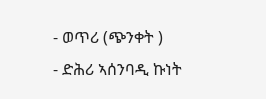- ወጥሪ (ጭንቀት )
- ድሕሪ ኣሰንባዲ ኩነት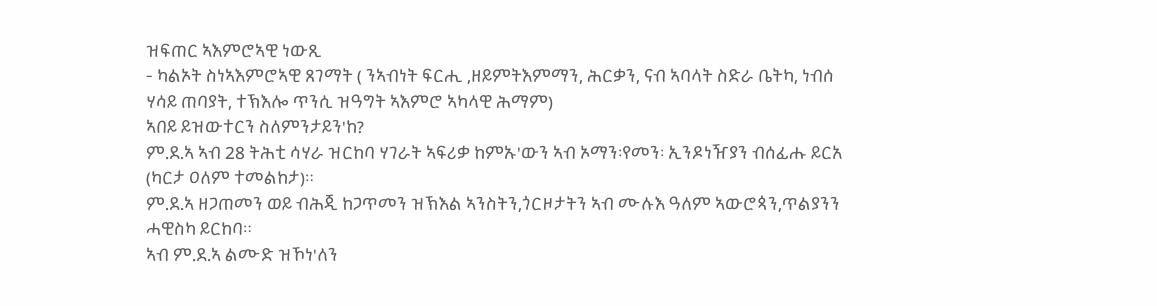ዝፍጠር ኣእምሮኣዊ ነውጺ
- ካልኦት ስነኣእምሮኣዊ ጸገማት ( ንኣብነት ፍርሒ ,ዘይምትእምማን, ሕርቃን, ናብ ኣባላት ስድራ ቤትካ, ነብሰ ሃሳይ ጠባያት, ተኽእሎ ጥንሲ ዝዓግት ኣእምሮ ኣካላዊ ሕማም)
ኣበይ ይዝውተርን ስለምንታይን'ከ?
ም.ደ.ኣ ኣብ 28 ትሕቲ ሳሃራ ዝርከባ ሃገራት ኣፍሪቃ ከምኡ'ውን ኣብ ኦማን፡የመን፡ ኢንዶነዥያን ብሰፊሑ ይርአ (ካርታ ዐለም ተመልከታ)።
ም.ደ.ኣ ዘጋጠመን ወይ ብሕጂ ከጋጥመን ዝኽእል ኣንስትን,ጎርዞታትን ኣብ ሙሉእ ዓለም ኣውሮጳን,ጥልያንን ሓዊስካ ይርከባ።
ኣብ ም.ደ.ኣ ልሙድ ዝኾነ'ለን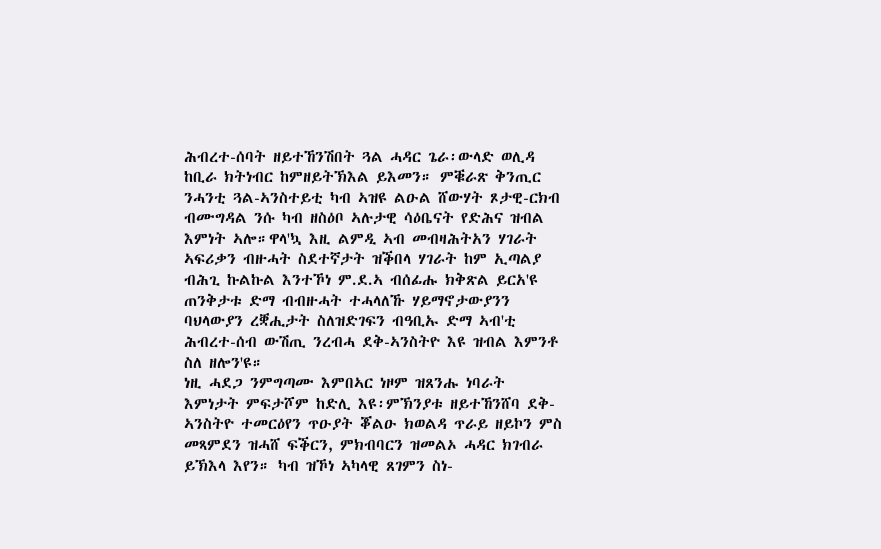ሕብረተ-ሰባት ዘይተኸንሽበት ጓል ሓዳር ጌራ፡ውላድ ወሊዳ ከቢራ ክትነብር ከምዘይትኽእል ይእመን። ምቑራጽ ቅንጢር ንሓንቲ ጓል-ኣንስተይቲ ካብ ኣዝዩ ልዑል ሸውሃት ጾታዊ-ርክብ ብሙግዳል ንሱ ካብ ዘስዕቦ ኣሉታዊ ሳዕቤናት የድሕና ዝብል እምነት ኣሎ።ዋላ'ኳ እዚ ልምዲ ኣብ መብዛሕትአን ሃገራት ኣፍሪቃን ብዙሓት ስደተኛታት ዝቕበላ ሃገራት ከም ኢጣልያ ብሕጊ ኩልኩል እንተኾነ ም.ደ.ኣ ብሰፊሑ ክቅጽል ይርአ'ዩ ጠንቅታቱ ድማ ብብዙሓት ተሓላለኹ ሃይማኖታውያንን ባህላውያን ረቛሒታት ስለዝድገፍን ብዓቢኡ ድማ ኣብ'ቲ ሕብረተ-ሰብ ውሽጢ ንረብሓ ደቅ-ኣንስትዮ እዩ ዝብል እምንቶ ስለ ዘሎን'ዩ።
ነዚ ሓደጋ ንምግጣሙ እምበኣር ነዞም ዝጸንሑ ነባራት እምነታት ምፍታሾም ከድሊ እዩ፡ምኽንያቱ ዘይተኸንሸባ ደቅ-ኣንስትዮ ተመርዕየን ጥዑያት ቖልዑ ክወልዳ ጥራይ ዘይኮን ምስ መጻምደን ዝሓሸ ፍቕርን, ምክብባርን ዝመልኦ ሓዳር ክገብራ ይኽእላ እየን። ካብ ዝኾነ ኣካላዊ ጸገምን ስነ-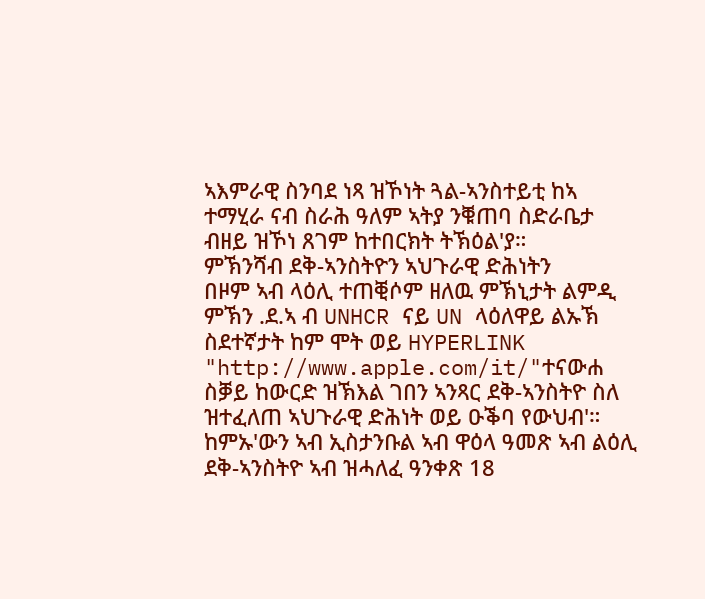ኣእምራዊ ስንባደ ነጻ ዝኾነት ጓል-ኣንስተይቲ ከኣ ተማሂራ ናብ ስራሕ ዓለም ኣትያ ንቑጠባ ስድራቤታ ብዘይ ዝኾነ ጸገም ከተበርክት ትኽዕል'ያ።
ምኽንሻብ ደቅ-ኣንስትዮን ኣህጉራዊ ድሕነትን
በዞም ኣብ ላዕሊ ተጠቒሶም ዘለዉ ምኽኒታት ልምዲ ምኽን .ደ.ኣ ብ UNHCR ናይ UN ላዕለዋይ ልኡኽ ስደተኛታት ከም ሞት ወይ HYPERLINK "http://www.apple.com/it/"ተናውሐ ስቓይ ከውርድ ዝኽእል ገበን ኣንጻር ደቅ-ኣንስትዮ ስለ ዝተፈለጠ ኣህጉራዊ ድሕነት ወይ ዑቕባ የውህብ'።
ከምኡ'ውን ኣብ ኢስታንቡል ኣብ ዋዕላ ዓመጽ ኣብ ልዕሊ ደቅ-ኣንስትዮ ኣብ ዝሓለፈ ዓንቀጽ 18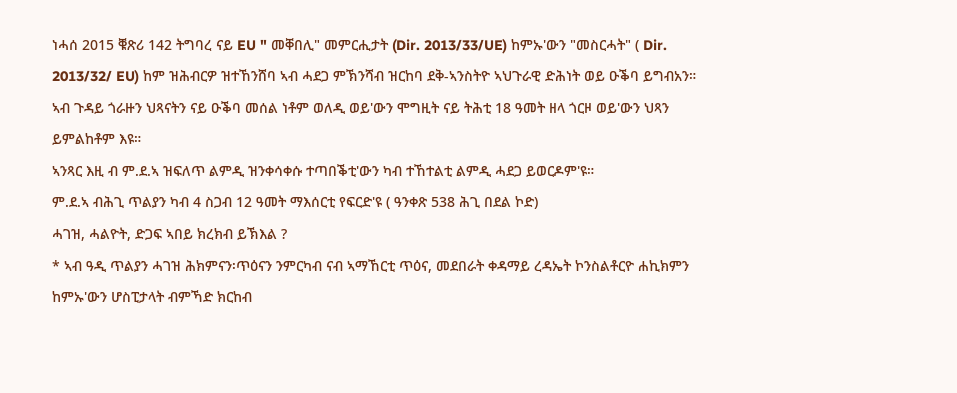ነሓሰ 2015 ቑጽሪ 142 ትግባረ ናይ EU " መቐበሊ" መምርሒታት (Dir. 2013/33/UE) ከምኡ'ውን "መስርሓት" ( Dir. 2013/32/ EU) ከም ዝሕብርዎ ዝተኸንሸባ ኣብ ሓደጋ ምኽንሻብ ዝርከባ ደቅ-ኣንስትዮ ኣህጉራዊ ድሕነት ወይ ዑቕባ ይግብአን።
ኣብ ጉዳይ ጎራዙን ህጻናትን ናይ ዑቕባ መሰል ነቶም ወለዲ ወይ'ውን ሞግዚት ናይ ትሕቲ 18 ዓመት ዘላ ጎርዞ ወይ'ውን ህጻን ይምልከቶም እዩ።
ኣንጻር እዚ ብ ም.ደ.ኣ ዝፍለጥ ልምዲ ዝንቀሳቀሱ ተጣበቕቲ'ውን ካብ ተኸተልቲ ልምዲ ሓደጋ ይወርዶም'ዩ።
ም.ደ.ኣ ብሕጊ ጥልያን ካብ 4 ስጋብ 12 ዓመት ማእሰርቲ የፍርድ'ዩ ( ዓንቀጽ 538 ሕጊ በደል ኮድ)
ሓገዝ, ሓልዮት, ድጋፍ ኣበይ ክረክብ ይኽእል ?
* ኣብ ዓዲ ጥልያን ሓገዝ ሕክምናን፡ጥዕናን ንምርካብ ናብ ኣማኸርቲ ጥዕና, መደበራት ቀዳማይ ረዳኤት ኮንስልቶርዮ ሐኪክምን ከምኡ'ውን ሆስፒታላት ብምኻድ ክርከብ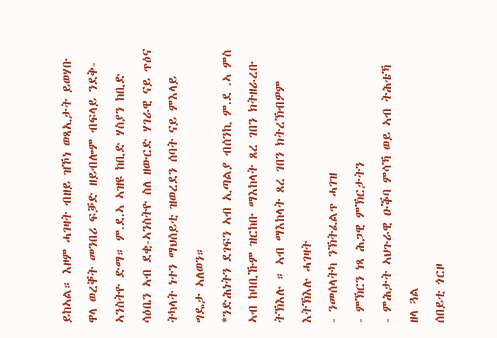ይከኣል። እዞም ሓገዛት ብዘይ ዝኾነ ወጻኢታት ይወሃቡ ዋላ ወረቐት መንበሪ ፍቓድ ዘይብሎም ብፍላይ ንደቅ-ኣንስትዮ ድማ። ም.ደ.ኣ ኣዝዩ ከቢድ ሃስያን ከቢድ ሳዕቤን ኣብ ደቂ-ኣንስትዮ ስለ ዘውርድ ሃገራዊ ናይ ጥዕና ትካላት ነተን ማህሰይቲ ዝወረደን ሰባት ናይ ምእላይ ግዴታ ኣለወን።
*ንድሕነትን ደገፍን ኣብ ኢጣልያ ብሰንኪ ም.ደ .ኣ ምስ ኣብ ከባቢኹም ዝርከቡ ማእከላት ጸረ ገበን ክትዘራረቡ ትኽእሉ ። ኣብ ማእከላት ጸረ ገበን ክትረኽብዎም እትኽእሉ ሓገዛት
- ንመሰላትካ ንኽትፈልጥ ሓገዝ
- ምኽርን ነጻ ሕጋዊ ምኽርታትን
- ምሕታት ኣህጉራዊ ዑቕባ ምሳኻ ወይ ኣብ ትሕቴኻ ዘላ ጓል
ሰበይቲ ጎርዞ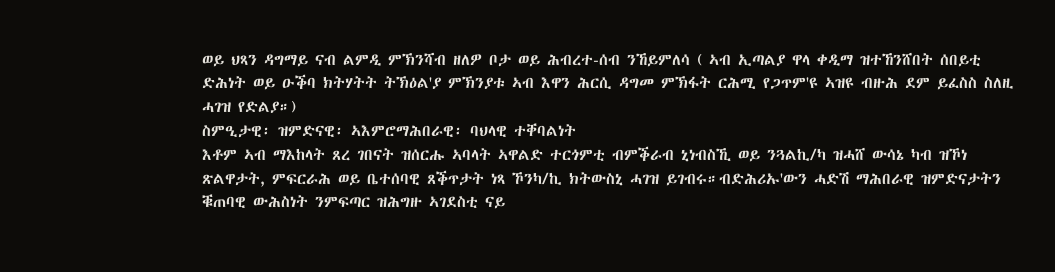ወይ ህጻን ዳግማይ ናብ ልምዲ ምኽንሻብ ዘለዎ ቦታ ወይ ሕብረተ-ሰብ ንኸይምለሳ ( ኣብ ኢጣልያ ዋላ ቀዲማ ዝተኸንሸበት ሰበይቲ ድሕነት ወይ ዑቕባ ክትሃትት ትኽዕል'ያ ምኽንያቱ ኣብ እዋን ሕርሲ ዳግመ ምኽፋት ርሕሚ የጋጥም'ዩ ኣዝዩ ብዙሕ ደም ይፈስስ ስለዚ ሓገዝ የድልያ።)
ስምዒታዊ፡ ዝምድናዊ፡ ኣእምሮማሕበራዊ፡ ባህላዊ ተቐባልነት
እቶም ኣብ ማእከላት ጸረ ገበናት ዝሰርሑ ኣባላት ኣዋልድ ተርጎምቲ ብምቕራብ ኒነብስኺ ወይ ንጓልኪ/ካ ዝሓሸ ውሳኔ ካብ ዝኾነ ጽልዋታት, ምፍርራሕ ወይ ቤተሰባዊ ጸቕጥታት ነጻ ኾንካ/ኪ ክትውስኒ ሓገዝ ይገብሩ።ብድሕሪኡ'ውን ሓድሽ ማሕበራዊ ዝምድናታትን ቑጠባዊ ውሕስነት ንምፍጣር ዝሕግዙ ኣገደስቲ ናይ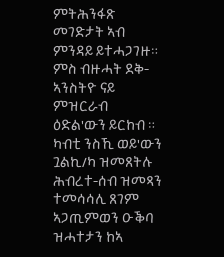ምትሕንፋጽ መገድታት ኣብ ምንዳይ ይተሓጋገዙ። ምስ ብዙሓት ደቅ- ኣንስትዮ ናይ ምዝርራብ ዕድል'ውን ይርከብ ። ካብቲ ንስኺ ወይ'ውን ጓልኪ/ካ ዝመጸትሉ ሕብረተ-ሰብ ዝመጻን ተመሳሳሊ ጸገም ኣጋጢምወን ዑቕባ ዝሓተታን ከኣ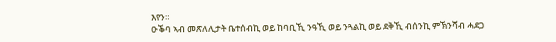እየን።
ዑቕባ ኣብ መጽለሊታት ቤተሰብኪ ወይ ከባቢኺ ንዓኺ ወይ ንጓልኪ ወይ ደቅኺ ብሰንኪ ምኽንሻብ ሓደጋ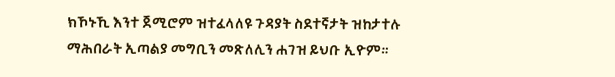ክኾኑኺ እንተ ጀሚሮም ዝተፈላለዩ ጉዳያት ስደተኛታት ዝከታተሉ ማሕበራት ኢጣልያ መግቢን መጽለሊን ሐገዝ ይህቡ ኢዮም።